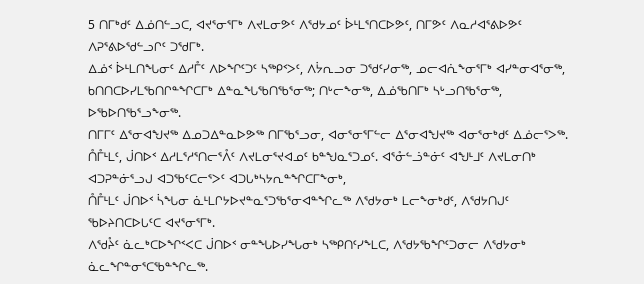5 ᑎᒥᒃᑯᑦ ᐃᓅᑎᓪᓗᑕ, ᐊᔪᕐᓂᕐᒥᒃ ᐱᔪᒪᓂᕗᑦ ᐱᖁᔭᓄᑦ ᐆᒻᒪᕐᑎᑕᐅᕗᑦ, ᑎᒥᕗᑦ ᐱᓇᓱᐊᕐᕕᐅᕗᑦ ᐱᕈᕐᕕᐅᖁᓪᓗᒋᑦ ᑐᖁᒥᒃ.
ᐃᓅᑉ ᐆᒻᒪᑎᖓᓂᑦ ᐃᓱᒤᑦ ᐱᐅᖏᑦᑐᑦ ᓴᖅᑭᑉᐳᑦ, ᐱᔮᕆᓗᓂ ᑐᖁᑦᓯᓂᖅ, ᓄᓕᐊᕇᖕᓂᕐᒥᒃ ᐊᓯᓐᓂᐊᕐᓂᖅ, ᑲᑎᑎᑕᐅᓯᒪᖃᑎᒋᓐᖏᑕᒥᒃ ᐃᓐᓇᖓᖃᑎᖃᕐᓂᖅ; ᑎᒡᓕᖕᓂᖅ, ᐃᓅᖃᑎᒥᒃ ᓴᒡᓗᑎᖃᕐᓂᖅ, ᐅᖃᐅᑎᖃᕐᓗᖕᓂᖅ.
ᑎᒥᒥᑦ ᐃᕐᓂᐊᖑᔪᖅ ᐃᓄᑐᐃᓐᓇᐅᕗᖅ ᑎᒥᖃᕐᓗᓂ, ᐊᓂᕐᓂᕐᒥᓪᓕ ᐃᕐᓂᐊᖑᔪᖅ ᐊᓂᕐᓂᒃᑯᑦ ᐃᓅᓕᕐᐳᖅ.
ᑍᒤᒻᒪᑦ, ᒎᑎᐅᑉ ᐃᓱᒪᕐᓱᕐᑎᓕᕐᐰᑦ ᐱᔪᒪᓂᕐᔪᐊᓄᑦ ᑲᓐᖑᓇᕐᑐᓄᑦ. ᐊᕐᓁᓪᓘᓐᓃᑦ ᐊᖑᒻᒧᑦ ᐱᔪᒪᓂᑎᒃ ᐊᑐᕈᓐᓃᕐᓗᒍ ᐊᑐᖃᑦᑕᓕᕐᐳᑦ ᐊᑐᒐᒃᓴᔭᕆᓐᖏᑕᒥᖕᓂᒃ,
ᑍᒤᒻᒪᑦ ᒎᑎᐅᑉ ᓵᖓᓂ ᓈᒻᒪᒋᔭᐅᔪᓐᓇᕐᑐᖃᕐᓂᐊᓐᖏᓚᖅ ᐱᖁᔭᓂᒃ ᒪᓕᖕᓂᒃᑯᑦ, ᐱᖁᔭᑎᒍᑦ ᖃᐅᔨᑎᑕᐅᒐᑦᑕ ᐊᔪᕐᓂᕐᒥᒃ.
ᐱᖁᔧᑦ ᓈᓚᒃᑕᐅᖏᑉᐸᑕ ᒎᑎᐅᑉ ᓂᓐᖓᐅᓯᖓᓂᒃ ᓴᖅᑭᑎᑦᓯᖕᒪᑕ, ᐱᖁᔭᖃᖏᑦᑐᓂᓕ ᐱᖁᔭᓂᒃ ᓈᓚᖏᓐᓂᕐᑕᖃᓐᖏᓚᖅ.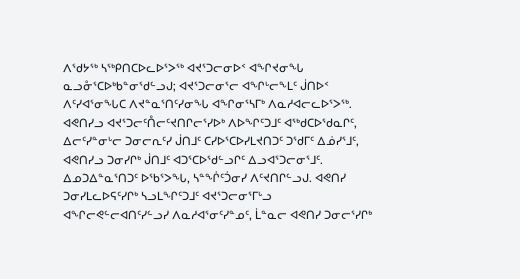ᐱᖁᔭᖅ ᓴᖅᑭᑎᑕᐅᓚᐅᕐᐳᖅ ᐊᔪᕐᑐᓕᓂᐅᑉ ᐊᖏᔪᓂᖓ ᓇᓗᓁᕐᑕᐅᒃᑲᓐᓂᖁᓪᓗᒍ; ᐊᔪᕐᑐᓕᓂᕐᓕ ᐊᖏᒡᓕᖕᒪᑦ ᒎᑎᐅᑉ ᐱᑦᓯᐊᕐᓂᖓᑕ ᐱᔪᓐᓇᕐᑎᑦᓯᓂᖓ ᐊᖏᓂᕐᓴᒥᒃ ᐱᓇᓱᐊᓕᓚᐅᕐᐳᖅ.
ᐊᕙᑎᓯᓗ ᐊᔪᕐᑐᓕᑦᑍᓕᑦᔪᑎᒋᓕᕐᓯᐅᒃ ᐱᐅᖏᑦᑐᒧᑦ ᐊᖅᑯᑕᐅᖁᓇᒋᑦ, ᐃᓕᑦᓯᓐᓂᒡᓕ ᑐᓂᓕᕆᑦᓯ ᒎᑎᒧᑦ ᑕᓯᐅᕐᑕᐅᓯᒪᔪᑎᑐᑦ ᑐᖁᒥᑦ ᐃᓅᓯᕐᒧᑦ, ᐊᕙᑎᓯᓗ ᑐᓂᓯᒋᒃ ᒎᑎᒧᑦ ᐊᑐᕐᑕᐅᖁᓪᓗᒋᑦ ᐃᓗᐊᕐᑐᓕᓂᕐᒧᑦ.
ᐃᓄᑐᐃᓐᓇᕐᑎᑐᑦ ᐅᖃᕐᐳᖓ, ᓴᓐᖐᑦᑑᓂᓯ ᐱᑦᔪᑎᒋᓪᓗᒍ. ᐊᕙᑎᓯ ᑐᓂᓯᒪᓚᐅᕋᑦᓯᒋᒃ ᓴᓗᒪᖏᑦᑐᒧᑦ ᐊᔪᕐᑐᓕᓂᕐᒥᒡᓗ ᐊᖏᓕᕙᓪᓕᐊᑎᑦᓯᓪᓗᓯ ᐱᓇᓱᐊᕐᓂᑦᓯᓐᓄᑦ, ᒫᓐᓇᓕ ᐊᕙᑎᓯ ᑐᓂᓕᕐᓯᒋᒃ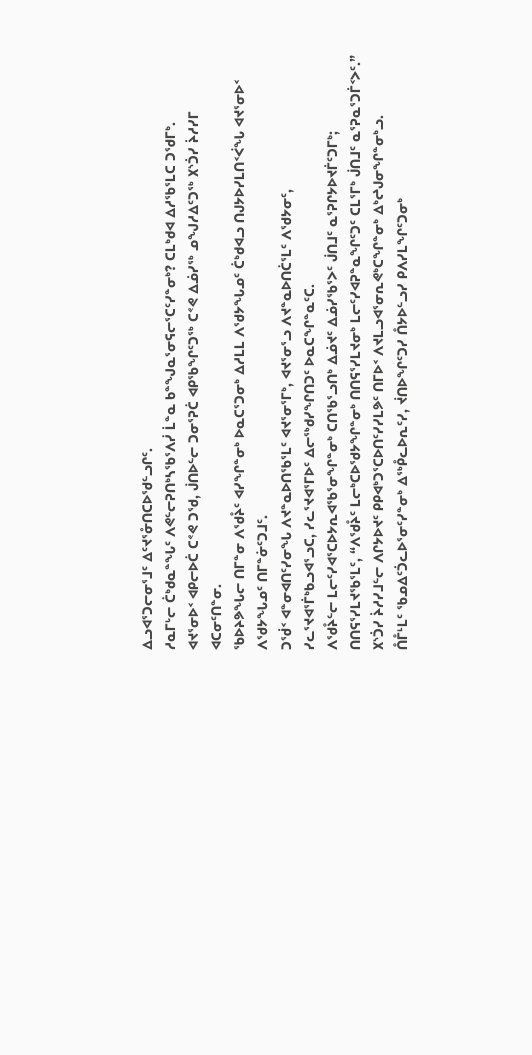ᐃᓗᐊᕐᑐᓕᓂᕐᒧᑦ ᐃᑦᔪᕐᓁᑎᑕᐅᖁᓪᓗᒋᑦ.
ᓱᓇᒥᒡᓕ ᑖᒃᑯᓇᓐᖓᑦ ᐱᕙᓪᓕᕈᑎᒃᓴᖃᕐᐱᓰ ᒫᓐᓇ ᑲᓐᖑᓇᕐᓂᕋᓕᕐᑕᑦᓯᓐᓂᒃ? ᑕᒪᒃᑯᐊ ᐃᓱᖃᕐᒪᑕ ᑐᖁᒥᒃ.
ᐊᔪᕐᓂᐅᑉ ᐊᑭᓕᐅᑖ ᑕᕝᕙ ᑐᖁ, ᒎᑎᐅᓪᓕ ᑐᓂᕐᕈᑖ ᐊᑭᖃᖏᑦᑐᖅ ᑕᕝᕙ ᐃᓅᓯᖅ ᓄᖑᓱᐃᑦᑐᖅ ᙭ᔅᑑᓯ ᔩᓱᓯᒥ ᐊᑕᓂᑦᑎᓐᓂ.
ᖃᐅᔨᕗᖓᓕ ᑎᒥᓐᓂ ᐱᖁᔧᑦ ᐊᓯᖏᓐᓂᒃ ᐅᓇᑕᕐᑐᓂᒃ ᐃᓱᒪᒪ ᐱᖁᔭᖓᓄᑦ ᑖᒃᑯᐊᓗ ᑎᒍᔭᐅᓯᒪᑎᑉᐹᖓ ᐊᔪᕐᓂᐅᑉ ᐱᖁᔭᖓᓄᑦ ᑎᒥᓐᓃᑦᑐᒧᑦ.
ᑐᖂᑉ ᐊᓐᓂᐊᑎᑦᓯᓂᖓ ᐱᔪᓐᓇᐅᑎᖃᕐᒪᑦ ᐊᔪᕐᓂᕐᒥᒃ, ᐊᔪᕐᓂᕐᓗ ᐱᔪᓐᓇᐅᑎᑖᕐᒪᑦ ᐱᖁᔭᓂᑦ,
ᓯᓚᕐᔪᐊᕐᒦᒃᑲᓗᐊᕐᓗᑕ, ᓯᓚᕐᔪᐊᕐᒥᐅᑦ ᐃᓕᖅᑯᓯᖏᑎᑐᑦ ᐅᓇᑕᖏᓐᓇᑦᑕ.
ᐱᖁᔧᓪᓕ ᒪᓕᑦᓯᐊᕐᑕᐅᔭᕆᐊᖃᕐᓂᖏᓐᓂᒃ ᑕᑎᖃᕐᓗᑎᒃ ᐃᓅᔪᑦ ᐃᓅᓯᖃᕐᐳᑦ ᒎᑎᒧᑦ ᓇᕐᕈᒋᔭᐅᔪᒦᑦᑐᒥᒃ; ᑎᑎᕋᕐᓯᒪᔪᖃᕐᒪᑦ, “ᐱᖁᔧᑦ ᒪᓕᒃᑕᐅᖁᔭᖏᓐᓂᒃ ᑎᑎᕋᕐᓯᒪᔪᓂᒃ ᒪᓕᑦᓯᐊᕈᓐᓇᖏᑦᑐᑦ ᑕᒪᕐᒥᒃ ᒎᑎᒧᑦ ᓇᕐᕈᓇᕐᑐᒦᑉᐳᑦ.”
᙭ᔅᑑᓯ ᔩᓱᓯᒧᓪᓕ ᐱᒋᔭᐅᔪᑦ ᑭᑭᐊᒃᑐᕐᑕᐅᑎᑦᓯᓯᒪᕗᑦ ᑎᒥᐅᑉ ᐱᔪᒪᓗᐊᕐᓂᕆᕙᒃᑕᖏᓐᓂᒃ ᐃᒃᖠᒍᓂᖏᓐᓂᒃᓗ.
ᑍᒤᒻᒪᑦ ᖃᓄᐃᑦᑑᓚᐅᕐᓂᑦᓯᓐᓂᒃ ᐃᖅᑬᓚᐅᕆᑦᓯ, ᔫᑎᐅᖏᑦᑐᓯ ᑍᔭᐅᓪᓗᓯ ᑭᐱᓯᒪᖏᑦᑐᓂᒃ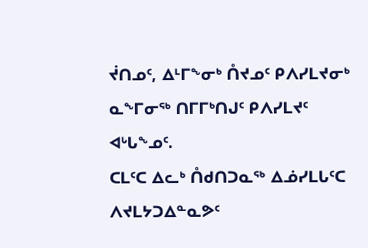ᔫᑎᓄᑦ, ᐃᒻᒥᖕᓂᒃ ᑍᔪᓄᑦ ᑭᐱᓯᒪᔪᓂᒃ ᓇᖕᒥᓂᖅ ᑎᒥᒥᒃᑎᒍᑦ ᑭᐱᓯᒪᔪᑦ ᐊᒡᒐᖕᓄᑦ.
ᑕᒪᑦᑕ ᐃᓚᒃ ᑍᑯᑎᑐᓇᖅ ᐃᓅᓯᒪᒐᑦᑕ ᐱᔪᒪᔭᑐᐃᓐᓇᕗᑦ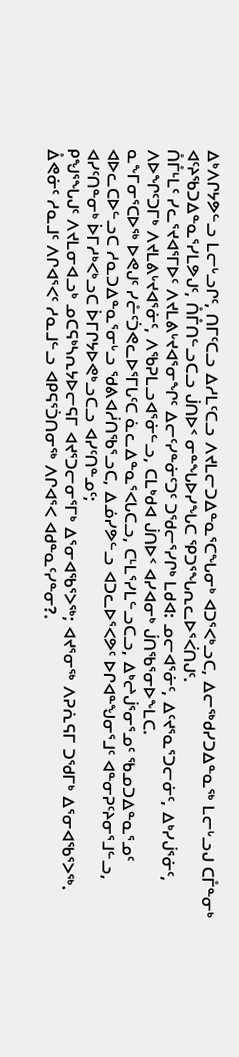ᐃᒃᐱᒋᔭᕗᓪᓗ ᒪᓕᒡᓗᒋᑦ, ᑎᒥᑦᑕᓗ ᐃᓱᒪᑦᑕᓗ ᐱᔪᒪᓕᑐᐃᓐᓇᕐᑕᖓᓂᒃ ᐊᑐᕐᐸᒃᓗᑕ, ᐃᓕᖅᑯᓯᑐᐃᓐᓇᖅ ᒪᓕᒡᓗᒍ ᑕᒤᓐᓂᒃ ᐊᑦᔨᖃᑐᐃᓐᓇᕐᓯᒪᕗᒍᑦ, ᑍᒤᑎᓪᓗᑕᓗ ᒎᑎᐅᑉ ᓂᓐᖓᐅᓯᖓᑕ ᕿᑐᕐᖓᕆᓚᐅᕐᐹᑎᒍᑦ.
ᑍᒤᒻᒪᑦ ᓯᓚᕐᔪᐊᕐᒥᐅᑦ ᐱᔪᒪᕕᒡᔪᐊᕐᓂᖏᑦ ᐃᓕᑦᓯᓐᓃᑦᑐᑦ ᑐᖁᓕᕐᓯᒋᒃ ᒪᑯᐊ: ᓄᓕᐊᕐᓃᑦ, ᐃᑦᔪᕐᓇᕐᑐᓕᓃᑦ, ᐃᒃᓯᒎᕐᓃᑦ, ᐱᐅᖏᑦᑐᒥᒃ ᐱᔪᒪᕕᒡᔪᐊᕐᓃᑦ, ᐱᖃᕈᒪᓗᐊᕐᓃᓪᓗ, ᑕᒪᒃᑯᐊ ᒎᑎᐅᑉ ᐊᓯᐊᓂᒃ ᒎᑎᖃᕐᓂᐅᖕᒪᑕ.
ᓇᖕᒥᓂᕐᑕᐅᖅ ᐅᕙᒍᑦ ᓯᓔᑦᑑᕙᓚᐅᕐᒥᒐᑦᑕ ᓈᓚᐃᓐᓇᕐᐸᒐᑕᓗ, ᑕᒻᒪᕐᓯᒪᓪᓗᑕᓗ, ᐃᒃᖠᒎᕐᓂᕐᓄᑦ ᖃᓄᑐᐃᓐᓇᕐᓄᑦ ᐊᐅᓚᑕᐅᓪᓗᑕ ᓱᓇᑐᐃᓐᓇᕐᓂᒡᓗ ᖁᕕᐊᓲᑎᖃᕐᓗᑕ, ᐃᓅᓯᕗᓪᓗ ᐊᑐᓚᐅᕐᐸᕗᑦ ᐅᒋᐊᓐᖑᓂᕐᒧᑦ ᐊᓐᓂᕈᑦᔨᓂᕐᒧᓪᓗ, ᐊᓯᑦᑎᓐᓂᒃ ᐆᒥᓱᒃᐸᒃᓗᑕ ᐆᒥᒋᔭᐅᕙᒃᓗᑕᓗ ᐊᓯᑦᑎᓐᓄᑦ;
ᑭᖑᕐᖓᒍᑦ ᐱᔪᒪᓂᐊᓗᒃ ᓄᑕᕋᒃᓴᕆᔭᐅᓕᕋᒥ ᐊᔪᕐᑐᓕᓂᕐᒥᒃ ᐃᕐᓂᐊᖃᕐᐳᖅ; ᐊᔪᕐᓂᖅ ᐱᕈᕇᕋᒥ ᑐᖁᒥᒃ ᐃᕐᓂᐊᖃᕐᐳᖅ.
ᐂᕙᓃᑦ ᓱᓇᒧᑦ ᐱᒋᐊᕐᐸᑦ ᓱᓇᒧᓪᓗ ᐊᑭᕋᕐᑑᑎᓂᖅ ᐱᒋᐊᕐᐸ ᐊᑯᓐᓇᑦᓯᓐᓂ?.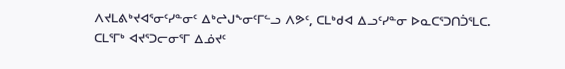ᐱᔪᒪᕕᒃᔪᐊᕐᓂᑦᓯᓐᓂᑦ ᐃᒃᖠᒍᖕᓂᑦᒥᓪᓗ ᐱᕗᑦ, ᑕᒪᒃᑯᐊ ᐃᓗᑦᓯᓐᓂ ᐅᓇᑕᕐᑐᑎᑑᕐᒪᑕ.
ᑕᒪᕐᒥᒃ ᐊᔪᕐᑐᓕᓂᕐᒥ ᐃᓅᔪᑦ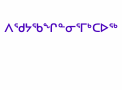ᐱᖁᔭᖃᖏᓐᓂᕐᒥᒃᑕᐅᖅ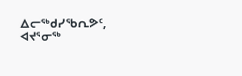ᐃᓕᖅᑯᓯᖃᕆᕗᑦ, ᐊᔪᕐᓂᖅ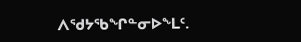ᐱᖁᔭᖃᖏᓐᓂᐅᖕᒪᑦ.